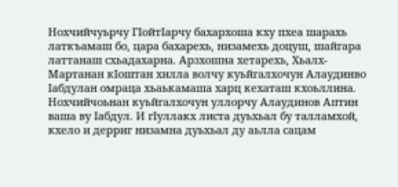Нохчийчуьрчу ГIойтIарчу бахархоша кху пхеа шарахь латкъамаш бо, цара бахарехь, низамехь доцуш, шайгара латтанаш схьадахарна. Арзхошна хетарехь, Хьалх-Мартанан кIоштан хилла волчу куьйгалхочун Алаудинво Iабдулан омраца хьаькамаша харц кехаташ кхоьллина. Нохчийчоьнан куьйгалхочун уллорчу Алаудинов Аптин ваша ву Iабдул. И гIуллакх листа дуьхьал бу талламхой, кхело и дерриг низамна дуьхьал ду аьлла сацам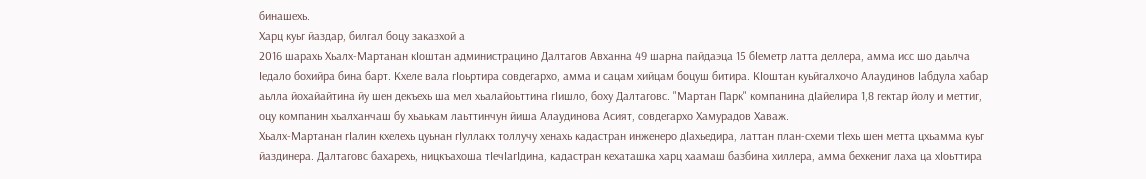бинашехь.
Харц куьг йаздар, билгал боцу заказхой а
2016 шарахь Хьалх-Мартанан кIоштан администрацино Далтагов Авханна 49 шарна пайдаэца 15 бIеметр латта деллера, амма исс шо даьлча Iедало бохийра бина барт. Кхеле вала гIоьртира совдегархо, амма и сацам хийцам боцуш битира. КIоштан куьйгалхочо Алаудинов Iабдула хабар аьлла йохайайтина йу шен декъехь ша мел хьалайоьттина гIишло, боху Далтаговс. "Мартан Парк" компанина дIайелира 1,8 гектар йолу и меттиг, оцу компанин хьалханчаш бу хьаькам лаьттинчун йиша Алаудинова Асият, совдегархо Хамурадов Хаваж.
Хьалх-Мартанан гIалин кхелехь цуьнан гIуллакх толлучу хенахь кадастран инженеро дIахьедира, латтан план-схеми тIехь шен метта цхьамма куьг йаздинера. Далтаговс бахарехь, ницкъахоша тIечIагIдина, кадастран кехаташка харц хаамаш базбина хиллера, амма бехкениг лаха ца хIоьттира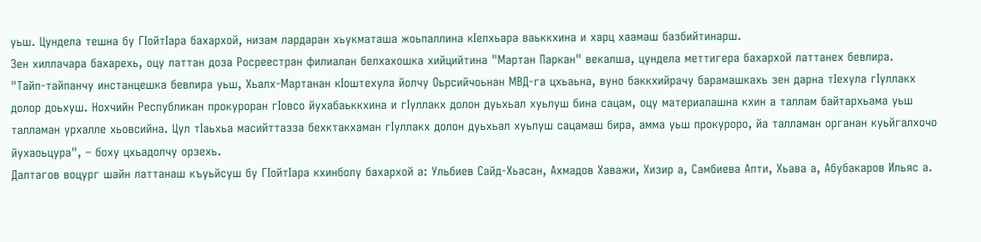уьш. Цундела тешна бу ГIойтIара бахархой, низам лардаран хьукматаша жоьпаллина кIелхьара ваьккхина и харц хаамаш базбийтинарш.
Зен хиллачара бахарехь, оцу латтан доза Росреестран филиалан белхахошка хийцийтина "Мартан Паркан" векалша, цундела меттигера бахархой латтанех бевлира.
"Тайп-тайпанчу инстанцешка бевлира уьш, Хьалх-Мартанан кIоштехула йолчу Оьрсийчоьнан МВД-га цхьаьна, вуно баккхийрачу барамашкахь зен дарна тIехула гIуллакх долор доьхуш. Нохчийн Республикан прокуроран гIовсо йухабаьккхина и гIуллакх долон дуьхьал хуьлуш бина сацам, оцу материалашна кхин а таллам байтархьама уьш талламан урхалле хьовсийна. Цул тIаьхьа масийттазза бехктакхаман гIуллакх долон дуьхьал хуьлуш сацамаш бира, амма уьш прокуроро, йа талламан органан куьйгалхочо йухаоьцура", – боху цхьадолчу орзехь.
Далтагов воцург шайн латтанаш къуьйсуш бу ГIойтIара кхинболу бахархой а: Ульбиев Сайд-Хьасан, Ахмадов Хаважи, Хизир а, Самбиева Апти, Хьава а, Абубакаров Ильяс а.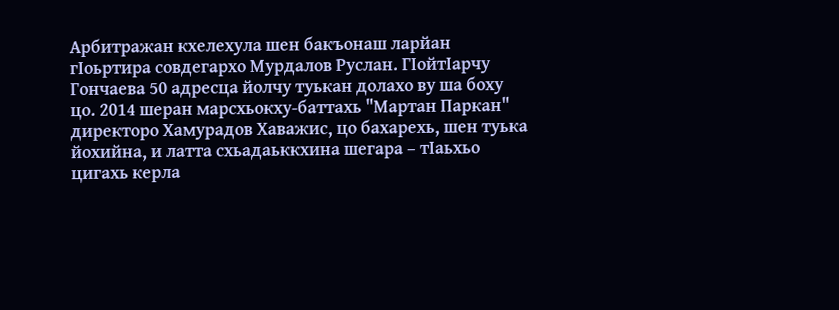Арбитражан кхелехула шен бакъонаш ларйан гIоьртира совдегархо Мурдалов Руслан. ГIойтIарчу Гончаева 50 адресца йолчу туькан долахо ву ша боху цо. 2014 шеран марсхьокху-баттахь "Мартан Паркан" директоро Хамурадов Хаважис, цо бахарехь, шен туька йохийна, и латта схьадаьккхина шегара – тIаьхьо цигахь керла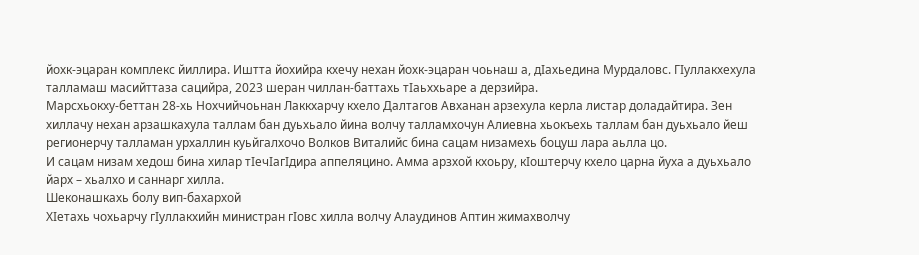йохк-эцаран комплекс йиллира. Иштта йохийра кхечу нехан йохк-эцаран чоьнаш а, дIахьедина Мурдаловс. ГIуллакхехула талламаш масийттаза сацийра, 2023 шеран чиллан-баттахь тIаьххьаре а дерзийра.
Марсхьокху-беттан 28-хь Нохчийчоьнан Лаккхарчу кхело Далтагов Авханан арзехула керла листар доладайтира. Зен хиллачу нехан арзашкахула таллам бан дуьхьало йина волчу талламхочун Алиевна хьокъехь таллам бан дуьхьало йеш регионерчу талламан урхаллин куьйгалхочо Волков Виталийс бина сацам низамехь боцуш лара аьлла цо.
И сацам низам хедош бина хилар тIечIагIдира аппеляцино. Амма арзхой кхоьру, кIоштерчу кхело царна йуха а дуьхьало йарх – хьалхо и саннарг хилла.
Шеконашкахь болу вип-бахархой
ХIетахь чохьарчу гIуллакхийн министран гIовс хилла волчу Алаудинов Аптин жимахволчу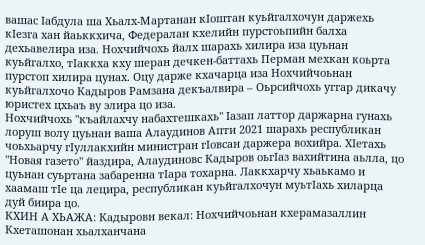вашас Iабдула ша Хьалх-Мартанан кIоштан куьйгалхочун даржехь кIезга хан йаьккхича, Федералан кхелийн пурстоьпийн балха дехьавелира иза. Нохчийчохь йалх шарахь хилира иза цуьнан куьйгалхо, тIаккха кху шеран дечкен-баттахь Перман мехкан коьрта пурстоп хилира цунах. Оцу дарже кхачарца иза Нохчийчоьнан куьйгалхочо Кадыров Рамзана декъалвира – Оьрсийчохь уггар дикачу юристех цхьаъ ву элира цо иза.
Нохчийчохь "къайлахчу набахтешкахь" Iазап латтор даржарна гунахь лоруш волу цуьнан ваша Алаудинов Апти 2021 шарахь республикан чоьхьарчу гIуллакхийн министран гIовсан даржера вохийра. ХIетахь "Новая газето" йаздира, Алаудиновс Кадыров оьгIаз вахийтина аьлла, цо цуьнан суьртана забаренна тIара тохарна. Лаккхарчу хьаькамо и хаамаш тIе ца лецира, республикан куьйгалхочун муьтIахь хиларца дуй биира цо.
КХИН А ХЬАЖА: Кадыровн векал: Нохчийчоьнан кхерамазаллин Кхеташонан хьалханчана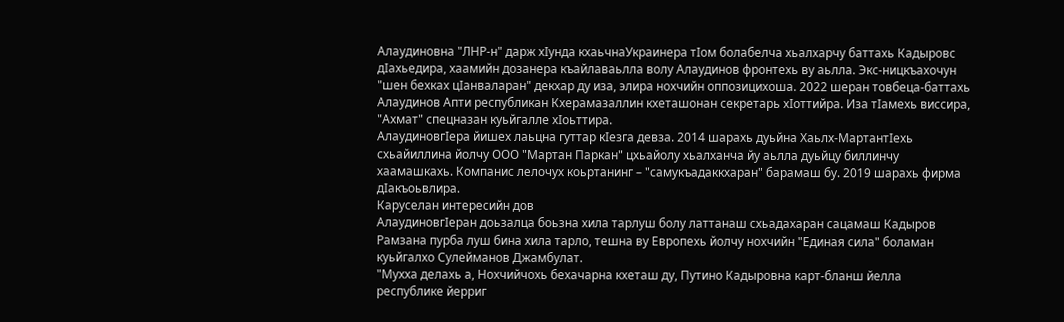Алаудиновна "ЛНР-н" дарж хIунда кхаьчнаУкраинера тIом болабелча хьалхарчу баттахь Кадыровс дIахьедира, хаамийн дозанера къайлаваьлла волу Алаудинов фронтехь ву аьлла. Экс-ницкъахочун "шен бехках цIанваларан" декхар ду иза, элира нохчийн оппозицихоша. 2022 шеран товбеца-баттахь Алаудинов Апти республикан Кхерамазаллин кхеташонан секретарь хIоттийра. Иза тIамехь виссира, "Ахмат" спецназан куьйгалле хIоьттира.
АлаудиновгIера йишех лаьцна гуттар кIезга девза. 2014 шарахь дуьйна Хаьлх-МартантIехь схьайиллина йолчу ООО "Мартан Паркан" цхьайолу хьалханча йу аьлла дуьйцу биллинчу хаамашкахь. Компанис лелочух коьртанинг – "самукъадаккхаран" барамаш бу. 2019 шарахь фирма дIакъоьвлира.
Каруселан интересийн дов
АлаудиновгIеран доьзалца боьзна хила тарлуш болу латтанаш схьадахаран сацамаш Кадыров Рамзана пурба луш бина хила тарло, тешна ву Европехь йолчу нохчийн "Единая сила" боламан куьйгалхо Сулейманов Джамбулат.
"Мухха делахь а, Нохчийчохь бехачарна кхеташ ду, Путино Кадыровна карт-бланш йелла республике йерриг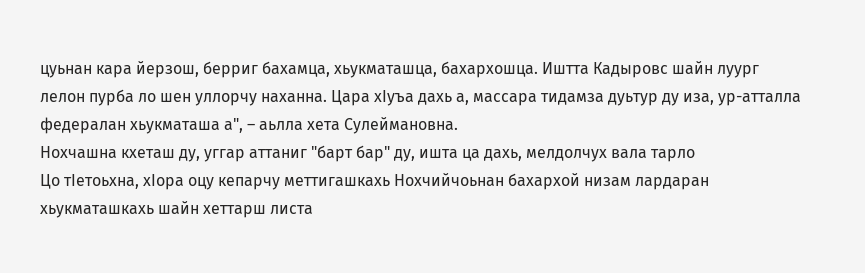цуьнан кара йерзош, берриг бахамца, хьукматашца, бахархошца. Иштта Кадыровс шайн луург лелон пурба ло шен уллорчу наханна. Цара хIуъа дахь а, массара тидамза дуьтур ду иза, ур-атталла федералан хьукматаша а", – аьлла хета Сулеймановна.
Нохчашна кхеташ ду, уггар аттаниг "барт бар" ду, ишта ца дахь, мелдолчух вала тарло
Цо тIетоьхна, хIора оцу кепарчу меттигашкахь Нохчийчоьнан бахархой низам лардаран хьукматашкахь шайн хеттарш листа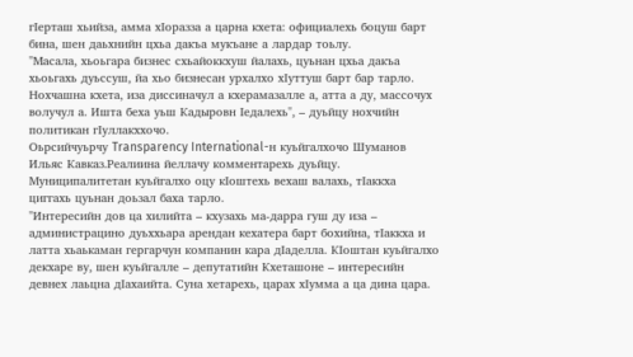гIерташ хьийза, амма хIоразза а царна кхета: официалехь боцуш барт бина, шен даьхнийн цхьа дакъа мукъане а лардар тоьлу.
"Масала, хьоьгара бизнес схьайоккхуш йалахь, цуьнан цхьа дакъа хьоьгахь дуьссуш, йа хьо бизнесан урхалхо хIуттуш барт бар тарло. Нохчашна кхета, иза диссиначул а кхерамазалле а, атта а ду, массочух волучул а. Ишта беха уьш Кадыровн Iедалехь", – дуьйцу нохчийн политикан гIуллакххочо.
Оьрсийчуьрчу Transparency International-н куьйгалхочо Шуманов Ильяс Кавказ.Реалиина йеллачу комментарехь дуьйцу. Муниципалитетан куьйгалхо оцу кIоштехь вехаш валахь, тIаккха циггахь цуьнан доьзал баха тарло.
"Интересийн дов ца хилийта – кхузахь ма-дарра гуш ду иза – администрацино дуьххьара арендан кехатера барт бохийна, тIаккха и латта хьаькаман гергарчун компанин кара дIаделла. КIоштан куьйгалхо декхаре ву, шен куьйгалле – депутатийн Кхеташоне – интересийн девнех лаьцна дIахаийта. Суна хетарехь, царах хIумма а ца дина цара.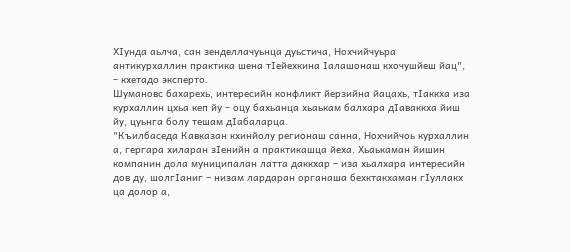ХIунда аьлча, сан зенделлачуьнца дуьстича, Нохчийчуьра антикурхаллин практика шена тIейехкина Iалашонаш кхочушйеш йац", – кхетадо эксперто.
Шумановс бахарехь, интересийн конфликт йерзийна йацахь, тIаккха иза курхаллин цхьа кеп йу – оцу бахьанца хьаькам балхара дIаваккха йиш йу, цуьнга болу тешам дIабаларца.
"Къилбаседа Кавказан кхинйолу регионаш санна, Нохчийчоь курхаллин а, гергара хиларан зIенийн а практикашца йеха. Хьаькаман йишин компанин дола муниципалан латта даккхар – иза хьалхара интересийн дов ду, шолгIаниг – низам лардаран органаша бехктакхаман гIуллакх ца долор а,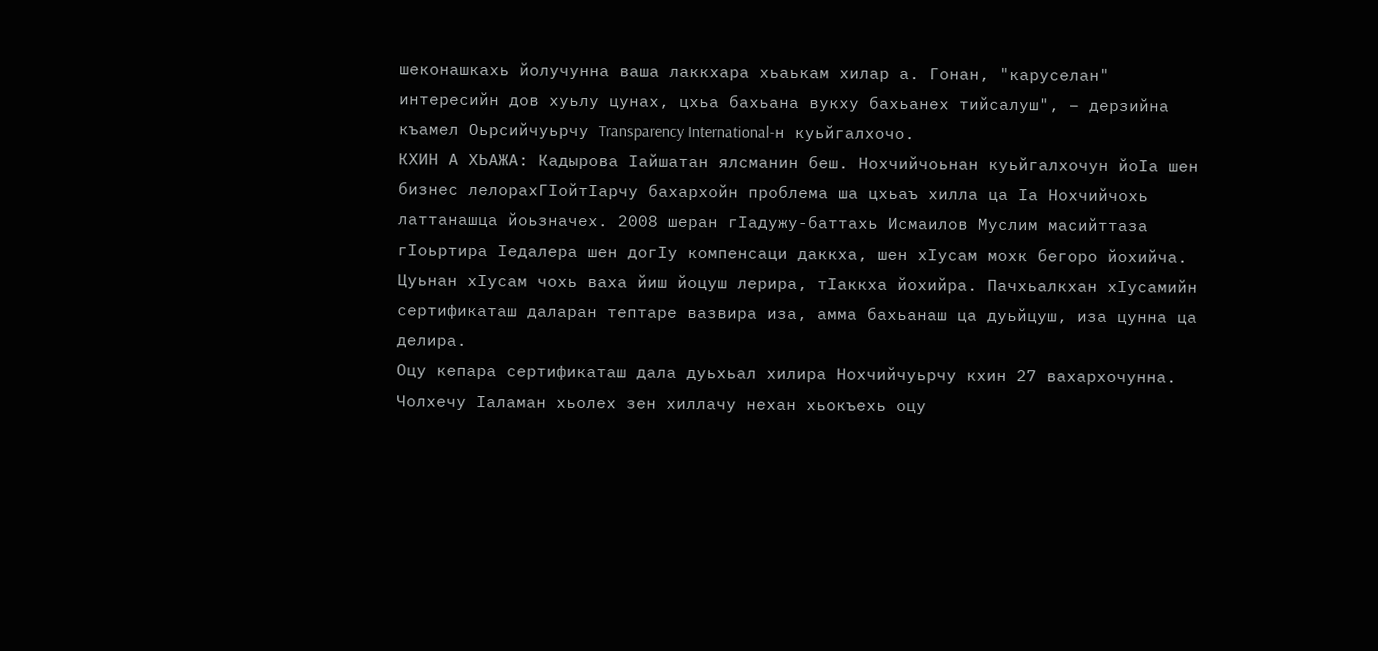шеконашкахь йолучунна ваша лаккхара хьаькам хилар а. Гонан, "каруселан" интересийн дов хуьлу цунах, цхьа бахьана вукху бахьанех тийсалуш", – дерзийна къамел Оьрсийчуьрчу Transparency International-н куьйгалхочо.
КХИН А ХЬАЖА: Кадырова Iайшатан ялсманин беш. Нохчийчоьнан куьйгалхочун йоIа шен бизнес лелорахГIойтIарчу бахархойн проблема ша цхьаъ хилла ца Iа Нохчийчохь латтанашца йоьзначех. 2008 шеран гIадужу-баттахь Исмаилов Муслим масийттаза гIоьртира Iедалера шен догIу компенсаци даккха, шен хIусам мохк бегоро йохийча. Цуьнан хIусам чохь ваха йиш йоцуш лерира, тIаккха йохийра. Пачхьалкхан хIусамийн сертификаташ даларан тептаре вазвира иза, амма бахьанаш ца дуьйцуш, иза цунна ца делира.
Оцу кепара сертификаташ дала дуьхьал хилира Нохчийчуьрчу кхин 27 вахархочунна. Чолхечу Iаламан хьолех зен хиллачу нехан хьокъехь оцу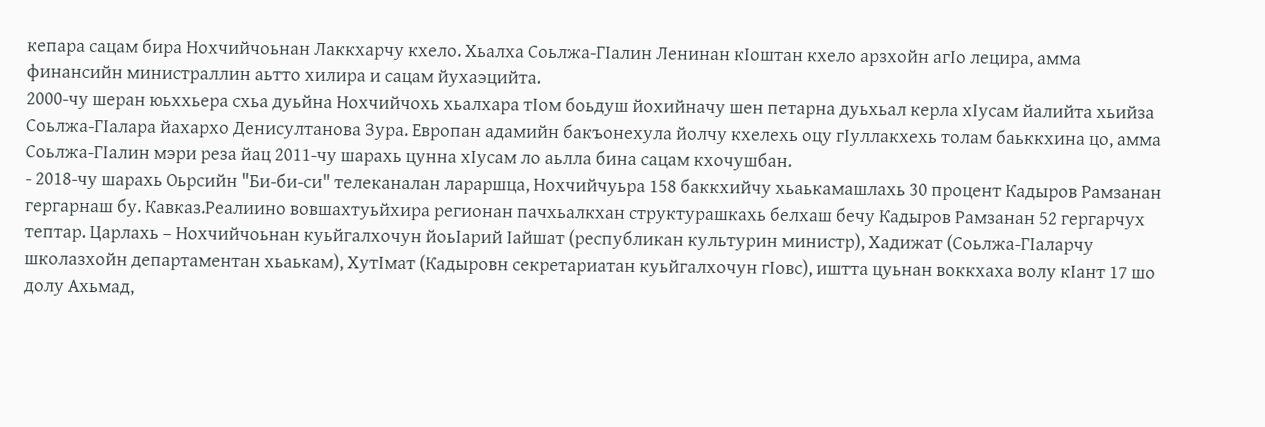кепара сацам бира Нохчийчоьнан Лаккхарчу кхело. Хьалха Соьлжа-ГIалин Ленинан кIоштан кхело арзхойн агIо лецира, амма финансийн министраллин аьтто хилира и сацам йухаэцийта.
2000-чу шеран юьххьера схьа дуьйна Нохчийчохь хьалхара тIом боьдуш йохийначу шен петарна дуьхьал керла хIусам йалийта хьийза Соьлжа-ГIалара йахархо Денисултанова Зура. Европан адамийн бакъонехула йолчу кхелехь оцу гIуллакхехь толам баьккхина цо, амма Соьлжа-ГIалин мэри реза йац 2011-чу шарахь цунна хIусам ло аьлла бина сацам кхочушбан.
- 2018-чу шарахь Оьрсийн "Би-би-си" телеканалан лараршца, Нохчийчуьра 158 баккхийчу хьаькамашлахь 30 процент Кадыров Рамзанан гергарнаш бу. Кавказ.Реалиино вовшахтуьйхира регионан пачхьалкхан структурашкахь белхаш бечу Кадыров Рамзанан 52 гергарчух тептар. Царлахь – Нохчийчоьнан куьйгалхочун йоьIарий Iайшат (республикан культурин министр), Хадижат (Соьлжа-ГIаларчу школазхойн департаментан хьаькам), ХутIмат (Кадыровн секретариатан куьйгалхочун гIовс), иштта цуьнан воккхаха волу кIант 17 шо долу Ахьмад,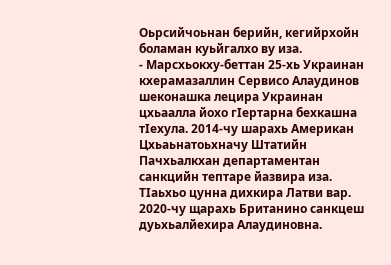Оьрсийчоьнан берийн, кегийрхойн боламан куьйгалхо ву иза.
- Марсхьокху-беттан 25-хь Украинан кхерамазаллин Сервисо Алаудинов шеконашка лецира Украинан цхьаалла йохо гIертарна бехкашна тIехула. 2014-чу шарахь Американ Цхьаьнатоьхначу Штатийн Пачхьалкхан департаментан санкцийн тептаре йазвира иза. ТIаьхьо цунна дихкира Латви вар. 2020-чу щарахь Британино санкцеш дуьхьалйехира Алаудиновна.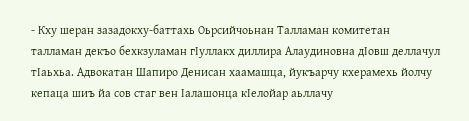- Кху шеран зазадокху-баттахь Оьрсийчоьнан Талламан комитетан талламан декъо бехкзуламан гIуллакх диллира Алаудиновна дIовш деллачул тIаьхьа. Адвокатан Шапиро Денисан хаамашца, йукъарчу кхерамехь йолчу кепаца шиъ йа сов стаг вен Iалашонца кIелойар аьллачу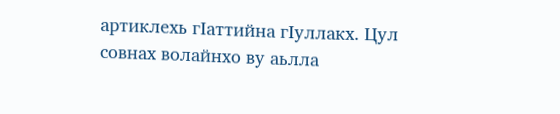артиклехь гIаттийна гIуллакх. Цул совнах волайнхо ву аьлла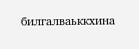билгалваьккхина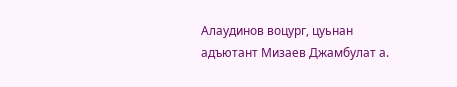Алаудинов воцург, цуьнан адъютант Мизаев Джамбулат а.